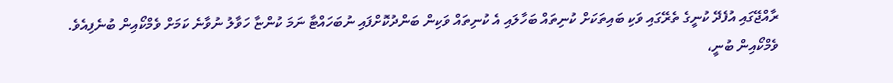ރާއްޖޭގައި އުފެދޭ ކުނީގެ ތެރޭގައި ވަކި ބައިތަކަށް ކުނިތައް ބަހާލައި އެ ކުނިތައް ވަކިން ބަންދުކޮށްފައި ނުބަހައްޓާ ނަމަ ކުންޏާ ހަވާލު ނުވާނެ ކަމަށް ވެމްކޯއިން ބުނެފިއެވެ.
ވެމްކޯއިން ބުނީ،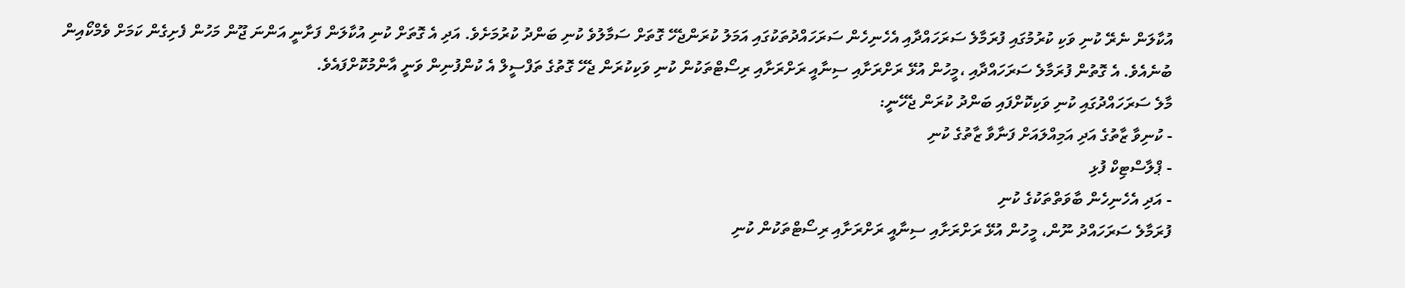އުކާލަން ނެރޭ ކުނި ވަކި ކުރުމުގައި ފުރަމާލެ ސަރަހައްދާއި އެހެނިހެން ސަރަހައްދުތަކުގައި އަމަލު ކުރަންޖެހޭ ގޮތަށް ސަމާލުވެ ކުނި ބަންދު ކުރުމަށެވެ. އަދި އެ ގޮތަށް ކުނި އުކާލަން ފަށާނީ އަންނަ ޖޫން މަހުން ފެށިގެން ކަމަށް ވެމްކޯއިން ބުނެއެވެ. އެ ގޮތުން ފުރަމާލެ ސަރަހައްދާއި ،މީހުން އުޅޭ ރަށްރަށާއި ސިނާއީ ރަށްރަށާއި ރިސޯޓްތަކުން ކުނި ވަކިކުރަން ޖެހޭ ގޮތުގެ ތަފްސީލް އެ ކުންފުނިން ވަނީ އާންމުކޮށްފައެވެ.
މާލެ ސަރަހައްދުގައި ކުނި ވަކިކޮށްފައި ބަންދު ކުރަން ޖެހޭނީ:
- ކުނިވާ ޒާތުގެ އަދި އަމިއްލައަށް ފަނާވާ ޒާތުގެ ކުނި
- ޕްލާސްޓިކް ފުޅި
- އަދި އެހެނިހެން ބާވަތްތަކުގެ ކުނި
ފުރަމާލެ ސަރަހައްދު ނޫން، މީހުން އުޅޭ ރަށްރަށާއި ސިނާއީ ރަށްރަށާއި ރިސޯޓްތަކުން ކުނި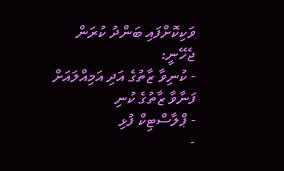ވަކިކޮށްފައި ބަންދު ކުރަން ޖެހޭނީ:
- ކުނިވާ ޒާތުގެ އަދި އަމިއްލައަށް ފަނާވާ ޒާތުގެ ކުނި
- ޕްލާސްޓިކް ފުޅި
-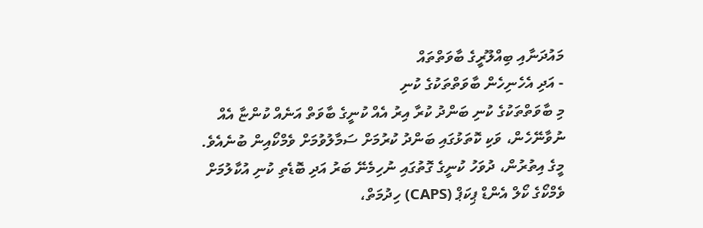މައުދަނާއި ބިއްލޫރީގެ ބާވަތްތައް
- އަދި އެހެނިހެން ބާވަތްތަކުގެ ކުނި
މި ބާވަތްތަކުގެ ކުނި ބަންދު ކުރާ އިރު އެއް ކުނީގެ ބާވަތް އަނެއް ކުންޏާ އެއް ނުވާނޭހެން، ވަކި ކޮތަޅުގައި ބަންދު ކުރުމަށް ސަމާލުވުމަށް ވެމްކޯއިން ބުނެއެވެ. މީގެ އިތުރުން، ދުވަހު ކުނީގެ ގޮތުގައި ނުހިމެނޭ ބަރު އަދި ބޮޑެތި ކުނި އުކާލުމަށް ވެމްކޯގެ ކޯލް އެންޑް ޕިކަޕް (CAPS) ހިދުމަތް،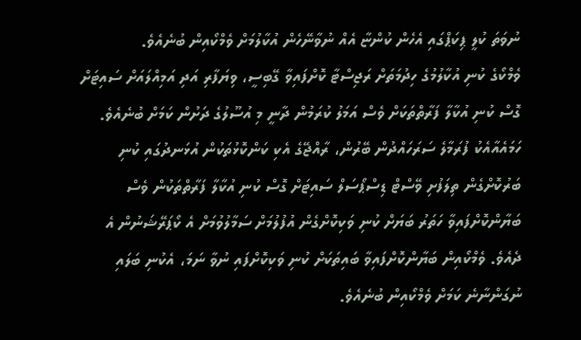ނުވަތަ ކުލީ ޕިކަޕްގައި އެހެން ކުންޏާ އެއް ނުވާނޭހެން އުކާލުމަށް ވެމްކޯއިން ބުނެއެވެ.
ވެމްކޯގެ ކުނި އުކާލުމުގެ ހިދުމަތަށް ރަޖިސްޓާ ކޮށްފައިވާ ގޭބިސީ، ވިޔަފާރި އަދި އަމިއްލައަށް ސައިޓަށް ގޮސް ކުނި އުކާލާ ފަރާތްތަކަށް ވެސް އަމަލު ކުރަމުން ދާނީ މި އުސޫލުގެ ދަށުން ކަމަށް ބުނެއެވެ. ހަމައެއާއެކު ފުރަމާލެ ސަރަހައްދުން ބޭރުން، ރާއްޖޭގެ އެކި ކަންކޮޅުތަކުން އުޅަނދުގައި ކުނި ބަރުކޮށްގެން ތިލަފުށި ވޭސްޓް ޑިސްޕޯސަލް ސައިޓަށް ގޮސް ކުނި އުކާލާ ފަރާތްތަކުން ވެސް ބަޔާންކޮށްފައިވާ ހަތަރު ބަޔަށް ކުނި ވަކިކޮށްގެން އުފުލުމަށް ސަމާލުވުމަށް އެ ކޯޕަރޭޝަނުން އެ ދެއެވެ. ވެމްކޯއިން ބަޔާންކޮށްފައިވާ ބައިތަކަށް ކުނި ވަކިކޮށްފައި ނުވާ ނަމަ، އެކުނި ބަލައި ނުގަންނާނެ ކަމަށް ވެމްކޯއިން ބުނެއެވެ.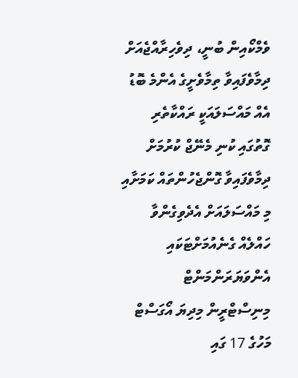ވެމްކޯއިން ބުނީ، ދިވެހިރާއްޖެއަށް ދިމާވެފައިވާ ތިމާވެށީގެ އެންމެ ބޮޑު އެއް މައްސަލައަކީ ރައްކާތެރި ގޮތުގައި ކުނި މެނޭޖް ކުރުމަށް ދިމާވެފައިވާ ގޮންޖެހުންތައް ކަމަށާއި މި މައްސަލައަށް އެދެވިގެންވާ ހައްލެއް ގެނެއުމަށްޓަކައި އެންވަޔަރަންމަންޓް މިނިސްޓްރީން މިދިޔަ އޯގަސްޓް މަހުގެ 17 ގައި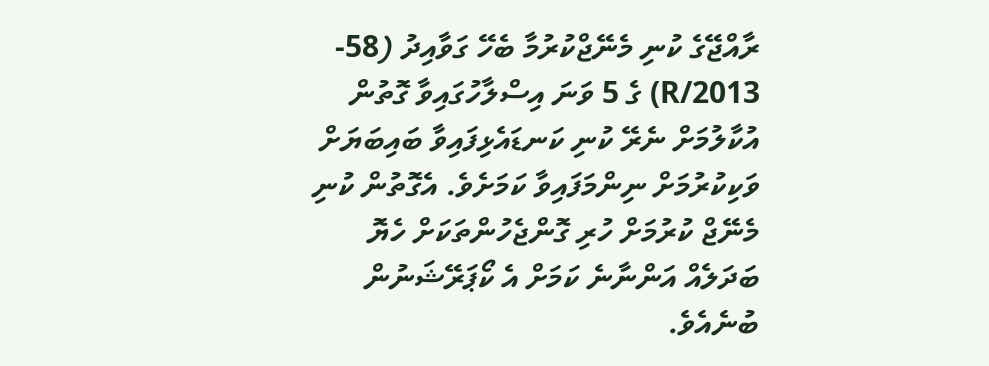ރާއްޖޭގެ ކުނި މެނޭޖްކުރުމާ ބެހޭ ގަވާއިދު (58-R/2013) ގެ 5 ވަނަ އިސްލާހުގައިވާ ގޮތުން އުކާލުމަށް ނެރޭ ކުނި ކަނޑައެޅިފައިވާ ބައިބަޔަށް ވަކިކުރުމަށް ނިންމަފައިވާ ކަމަށެވެ. އެގޮތުން ކުނި މެނޭޖް ކުރުމަށް ހުރި ގޮންޖެހުންތަކަށް ހެޔޮ ބަދަލެއް އަންނާނެ ކަމަށް އެ ކޯޕަރޭޝަނުން ބުނެއެވެ.